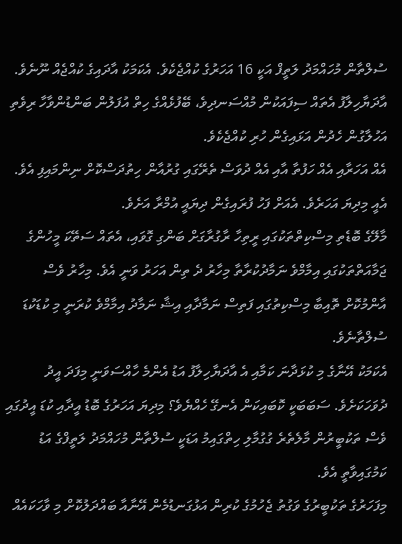ސުލްތާން މުހައްމަދު ލަތީފް އަކީ 16 އަހަރުގެ ކުއްޖެކެވެ. އެކަމަކު އާދައިގެ ކުއްޖެއް ނޫނެވެ. އާދަޔާހިލާފު އެތައް ސިފައަކުން މުއްސަނދިވެ، ބޭފުޅެއްގެ ހިތް އުފަލުން ބަންޑުންވާހާ ރިވެތި އަހުލާގުން ހެދުން އަޅައިގެން ހުރި ކުއްޖެކެވެ.
އެއް އަހަރާއި އެއް ހަފުތާ އާއި އެއް ދުވަސް ތެރޭގައި ގުރުއާން ހިތުދަސްކޮށް ނިންމައިފި އެވެ. އެއީ މިދިޔަ އަހަރެވެ. އެއަށް ފަހު ފުރައިގެން ދިޔައީ އުމްރާ އަށެވެ.
މާލޭގެ ބޮޑެތި މިސްކިތްތަކުގައި ރީތިހާ ރާގުރާގަށް ބަންގި ގޮވައި، އެތައް ސަތޭކަ މީހުންގެ ޖަމާއަތްތަކުގައި އިމާމްވެ ނަމާދުކުރާތާ މިހާރު ދެ ތިން އަހަރު ވަނީ އެވެ. މިހާރު ވެސް އާންމުކޮށް ތޮއިބާ މިސްކިތުގައި ފަތިސް ނަމާދާއި އިޝާ ނަމާދު އިމާމްވެ ކުރަނީ މި ކުޑަކުޑަ ސުލްތާނެވެ.
އެކަމަކު އޭނާގެ މި ކުޅަދާނަ ކަމާއި އެ އާދަޔާހިލާފު އަޑު އެންމެ ހާއްސަވަނީ މިފަދަ އީދު ދުވަހަކަށެވެ. ސަބަބަކީ ކޮބައިކަން އެނގޭ ހެއްޔެވެ؟ މިދިޔަ އަހަރުގެ ބޮޑު އީދާއި ކުޑަ އީދުގައި ވެސް ތަކުބީރުން މާލެތެރެ ގުގުމާލި ހިތްގައިމު އަޑަކީ ސުލްތާން މުހައްމަދު ލަތީފްގެ އަޑު ކަމުގައިވާތީ އެވެ.
މިފަހަރުގެ ތަކުބީރުގެ ވަގުތު ޖެހުމުގެ ކުރިން އަޅުގަނޑުމެން އޭނާއާ ބައްދަލުކޮށް މި ވާހަކައެއް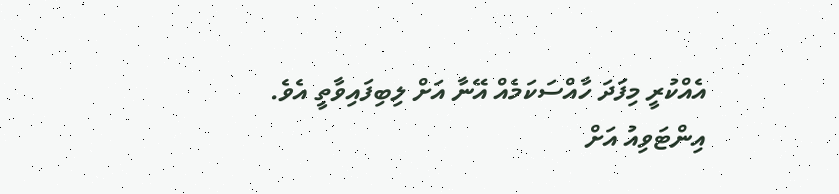އެއްކުރީ މިފަދަ ހާއްސަކަމެއް އޭނާ އަށް ލިބިފައިވާތީ އެވެ.
އިންޓަވިއު އަށް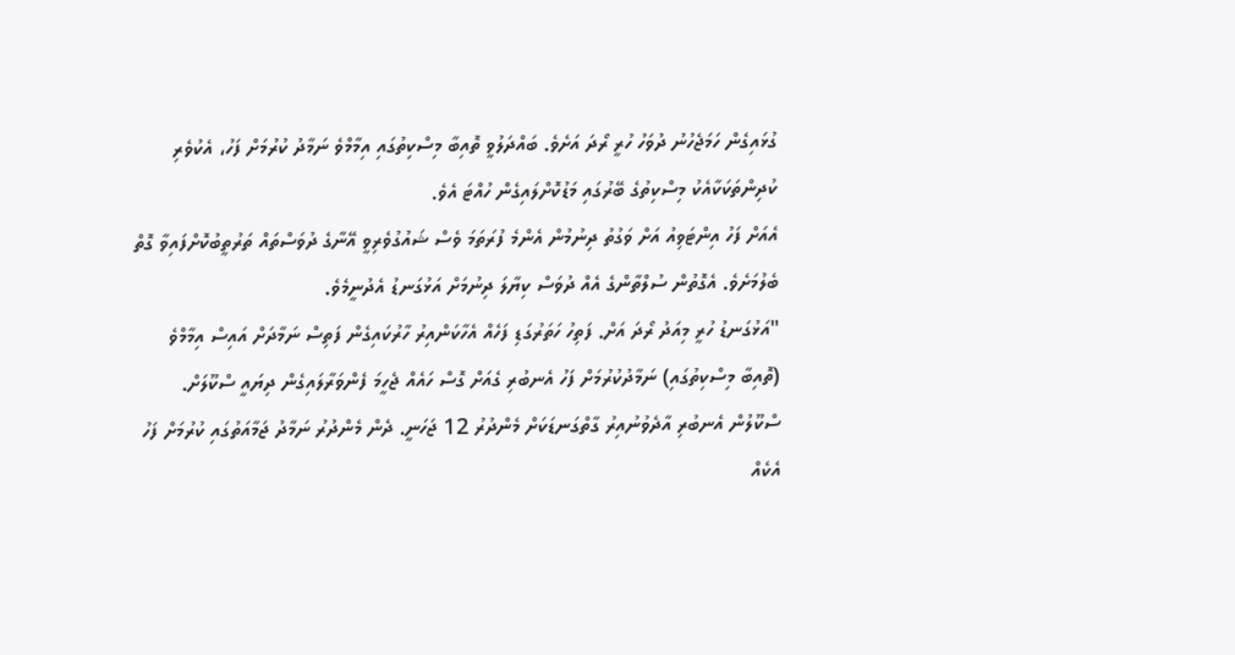ގުޅައިގެން ހަމަޖެހުނު ދުވަހު ހުރީ ރޯދަ އަށެވެ. ބައްދަލުވީ ތޮއިބާ މިސްކިތުގައި އިމާމްވެ ނަމާދު ކުރުމަށް ފަހު، އެކުވެރި ކުދިންތަކަކާއެކު މިސްކިތުގެ ބޭރުގައި މަޑުކޮށްލައިގެން ހުއްޓަ އެވެ.
އެއަށް ފަހު އިންޓަވިއު އަށް ވަގުތު ދިނުމުން އެންމެ ފުރަތަމަ ވެސް ޝައުގުވެރިވީ އޭނާގެ ދުވަސްތައް ތަރުތީބުކޮށްފައިވާ ގޮތް ބެލުމަށެވެ. އެގޮތުން ސުލްތާންގެ އެއް ދުވަސް ކިޔާލަ ދިނުމަށް އަޅުގަނޑު އެދުނީމެވެ.
"އަޅުގަނޑު ހުރީ މިއަދު ރޯދަ އަށް. ފަތިހު ހަތަރުގަޑި ފަހެއް އެހާކަންއިރު ހާރުކައިގެން ފަތިސް ނަމާދަށް އައިސް އިމާމްވެ (ތޮއިބާ މިސްކިތުގައި) ނަމާދުކުރުމަށް ފަހު އެނބުރި ގެއަށް ގޮސް ހައެއް ޖެހީމަ ފެންވަރާލައިގެން ދިޔައީ ސްކޫލަށް. ސްކޫލުން އެނބުރި އާދެވުނުއިރު ގާތްގަނޑަކަށް މެންދުރު 12 ޖަހަނީ. ދެން މެންދުރު ނަމާދު ޖަމާއަތުގައި ކުރުމަށް ފަހު އެކެއް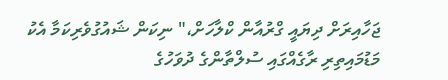ޖަހާއިރަށް ދިޔައީ ގްރުއާން ކްލާހަށް،" ނިކަން ޝައުގުވެރިކަމާ އެކު މަޑުމައިތިރި ރާގެއްގައި ސުލްތާންގެ ދުވަހުގެ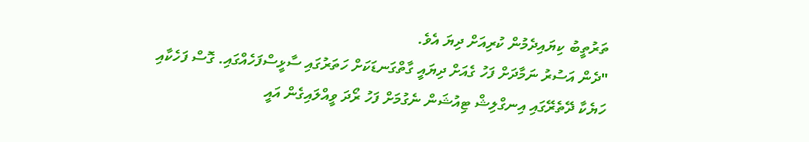ތަރުތީބު ކިޔައިދެމުން ކުރިއަށް ދިޔަ އެވެ.
"ދެން އަސުރު ނަމާދަށް ފަހު ގެއަށް ދިޔައީ ގާތްގަނޑަކަށް ހަތަރުގައި ސާޅީސްފަހެއްގައި. ގޮސް ފަހެކާއި ހަޔެކާ ދޭތެރޭގައި އިނގްލިޝް ޓިއުޝަން ނެގުމަށް ފަހު ރޯދަ ވީއްލައިގެން އައީ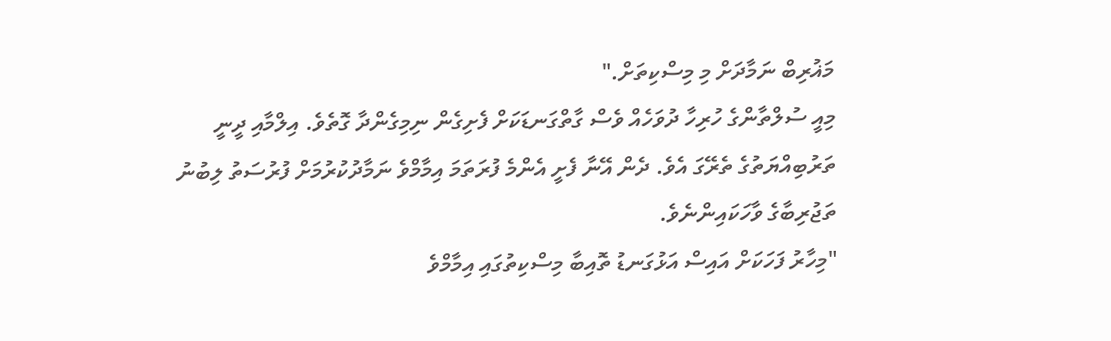މަޣުރިބް ނަމާދަށް މި މިސްކިތަށް."
މިއީ ސުލްތާންގެ ހުރިހާ ދުވަހެއް ވެސް ގާތްގަނޑަކަށް ފެށިގެން ނިމިގެންދާ ގޮތެވެ. އިލްމާއި ދީނީ ތަރުބިއްޔަތުގެ ތެރޭގަ އެވެ. ދެން އޭނާ ފެށީ އެންމެ ފުރަތަމަ އިމާމްވެ ނަމާދުކުރުމަށް ފުރުސަތު ލިބުނު ތަޖުރިބާގެ ވާހަކައިންނެވެ.
"މިހާރު ފަހަކަށް އައިސް އަޅުގަނޑު ތޮއިބާ މިސްކިތުގައި އިމާމްވެ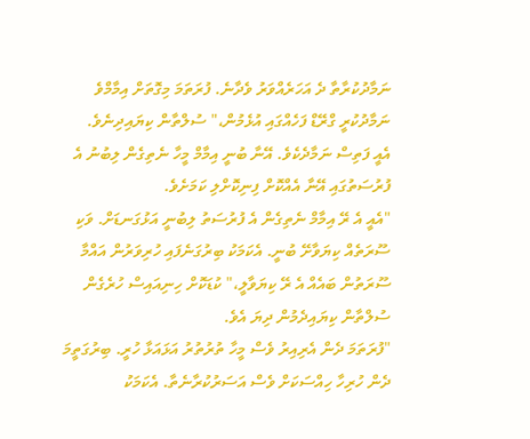ނަމާދުކުރާތާ ދެ އަހަރެއްވަރު ވެދާނެ. ފުރަތަމަ މިގޮތަށް އިމާމްވެ ނަމާދުކުރީ ގްރޭޑް ފަހެއްގައި އުޅެމުން،" ސުލްތާން ކިޔައިދިނެވެ.
އެއީ ފަތިސް ނަމާދެކެވެ. އޭނާ ބުނީ އިމާމް މީހާ ނެތިގެން ލިބުނު އެ ފުރުސަތުގައި އޭނާ އެއްކޮށް ފިނިކޮށްލި ކަމަށެވެ.
"އެއީ އެ ރޭ އިމާމް ނެތިގެން އެ ފުރުސަތު ލިބުނީ އަޅުގަނޑަށް. ވަކި ސޫރަތެއް ކިޔަވާށޭ ބުނީ. އެކަމަކު ބިރުގަނެފައި ހުރިވަރުން އައްމާ ސޫރަތުން ބައެއް އެ ރޭ ކިޔަވާލީ،" ކުޑަކޮށް ހިނިއައިސް ހުރެގެން ސުލްތާން ކިޔައިދެމުން ދިޔަ އެވެ.
"ފުރަތަމަ ދެން އެރިއިރު ވެސް މީހާ ތުރުތުރު އަޅައަޅާ ހުރީ. ބިރުގަތީމަ ދެން ހުރިހާ ހިއްސަކަށް ވެސް އަސަރުކުރާނެތާ. އެކަމަކު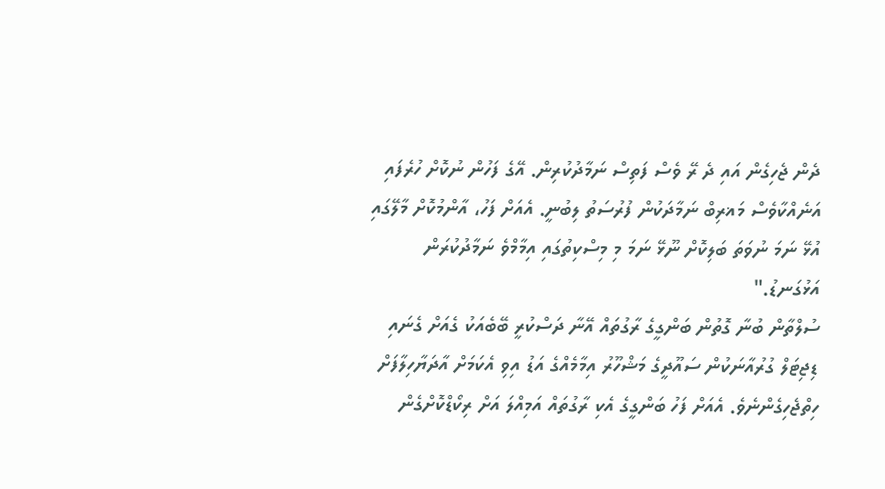ދެން ޖެހިގެން އައި ދެ ރޭ ވެސް ފަތިސް ނަމާދުކުރިން. އޭގެ ފަހުން ނުކޮށް ހުރެފައި އަނެއްކާވެސް މަޣރިބް ނަމާދަކުން ފުރުސަތު ލިބުނީ. އެއަށް ފަހު، އާންމުކޮށް މާލޭގައި އުޅޭ ނަމަ ނުވަތަ ބަލިކޮށް ނޫޅޭ ނަމަ މި މިސްކިތުގައި އިމާމްވެ ނަމާދުކުރަން އަޅުގަނޑު."
ސުލްތާން ބުނާ ގޮތުން ބަންގީގެ ރާގުތައް އޭނާ ދަސްކުރީ ބޭބެއަކު ގެއަށް ގެނައި ޑިޖިޓަލް ގުރުއާނަކުން ސައޫދީގެ މަޝްހޫރު އިމާމެއްގެ އަޑު އިވި އެކަމަށް އާދަޔާހިލާފަށް ހިތްޖެހިގެންނެވެ. އެއަށް ފަހު ބަންގީގެ އެކި ރާގުތައް އަމިއްލަ އަށް ރިކޯޑްކޮށްގެން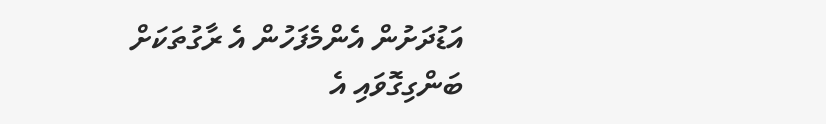އަޑުދަށުން އެންމެފަހުން އެ ރާގުތަކަށް ބަންގިގޮވައި އެ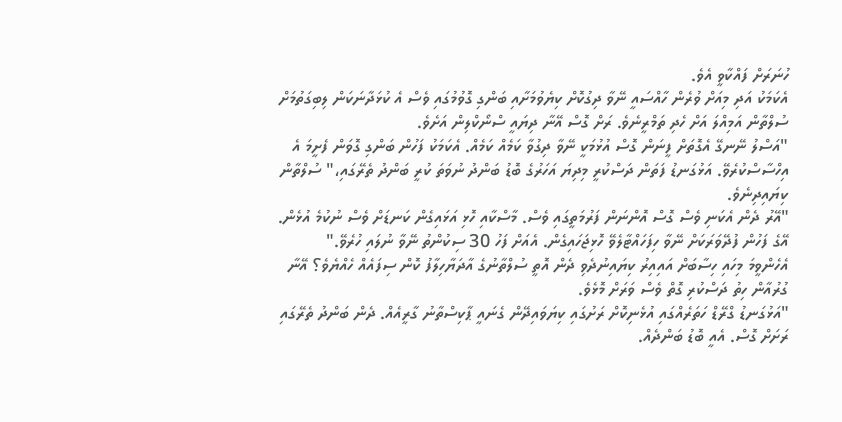ހުނަރަށް ފައްކާވީ އެވެ.
އެކަމަކު އަދި މިއަށް ވުރެން ހާއްސައީ ނޭވާ ދިގުކޮށް ކިޔެވުމަށާއި ބަންގި ގޮވުމުގައި ވެސް އެ ކުޅަދާނަކަން ލިބިގަތުމަށް ސުލްތާން އަމިއްލަ އަށް ހެދި ތަމްރީނެވެ. ރަށް ގޮސް އޭނާ ދިޔައީ ސްނޯކްލިން އަށެވެ.
"އަސްލު ނޭނގޭ އެގޮތަށް ފީނަން ގޮސް އުޅުމަކީ ނޭވާ ދިގުވާ ކަމެއް ކަމެއް. އެކަމަކު ފަހުން ބަންގި ގޮވަން ފެށީމަ އެ އިހްސާސްކުރެވޭ. އަޅުގަނޑު ފަތަން ދަސްކުރީ މިދިޔަ އަހަރުގެ ބޮޑު ބަންދު ނުވަތަ ކުރީ ބަންދު ތެރޭގައި،" ސުލްތާން ކިޔައިދިނެވެ.
"އޭރު ދެން އެކަނި ވެސް ގޮސް އޮންނަން ފަރުމަތީގައި ވެސް. މާސްކާއި ހޮޅި އަޅައިގެން ކަނޑަށް ވެސް ނުކުމެ އުޅެން. އޭގެ ފަހުން ފުދޭވަރަކަށް ނޭވާ ހިފަހައްޓާލެވޭ ހޮޅިޖަހައިގެން. އެއަށް ފަހު 30 ސިކުންތު ނޭވާ ނުލައި ހުރެވޭ."
އެހެންވީމަ މިހައި ހިސާބަށް އައިއިރު ކިޔައިނުދެވި ދެން އޮތީ ސުލްތާނުގެ އާދަޔާހިލާފު ކޮން ސިފައެއް ހެއްޔެވެ؟ އޭނާ ގުރުއާން ހިތު ދަސްކުރި ގޮތް ވެސް ވަރަށް މޮޅެވެ.
"އަޅުގަނޑު ގްރޭޑް ހަތަރެއްގައި އުޅެނިކޮށް ރަށުގައި ކިޔަވައިދޭން ގެނައީ ޕާކިސްތާނު ގާރީއެއް. ދެން ބަންދު ތެރޭގައި ރަށަށް ގޮސް. އެއީ ބޮޑު ބަންދެއް.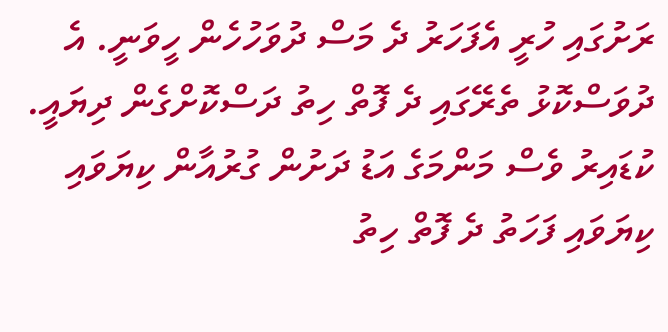ރަށުގައި ހުރީ އެފަހަރު ދެ މަސް ދުވަހުހެން ހީވަނީ. އެ ދުވަސްކޮޅު ތެރޭގައި ދެ ފޮތް ހިތު ދަސްކޮށްގެން ދިޔައީ. ކުޑައިރު ވެސް މަންމަގެ އަޑު ދަށުން ގުރުއާން ކިޔަވައި ކިޔަވައި ފަހަތު ދެ ފޮތް ހިތު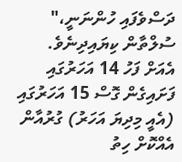ދަސްވެފައި ހުންނަނީ،" ސުލްތާން ކިޔައިދިނެވެ.
އެއަށް ފަހު 14 އަހަރުގައި ފަށައިގެން ގޮސް 15 އަހަރުގައި (އެއީ މިދިޔަ އަހަރު) ގުރުއާން އެއްކޮށް ހިތު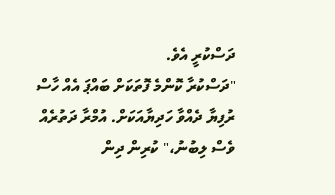ދަސްކުރީ އެވެ.
"ދަސްކުރާ ކޮންމެ ފޮތަކަށް ބައްޕަ އެއް ހާސް ރުފިޔާ ދެއްވާ ހަދިޔާއަކަށް. އުމްރާ ދަތުރެއް ވެސް ލިބުނު،" ކުރިން ދިން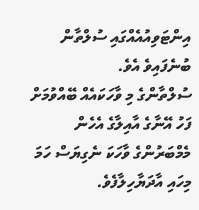އިންޓަވިއުއެއްގައި ސުލްތާން ބުނެފައިވެ އެވެ.
ސުލްތާންގެ މި ވާހަކައެއް ބޭއްވުމަށް ފަހު އޭނާގެ އާއިލާގެ އެހެން މެމްބަރުންގެ ވާހަކަ ނެގިޔަސް ހަމަ މިހައި އާދަޔާހިލާފެވެ.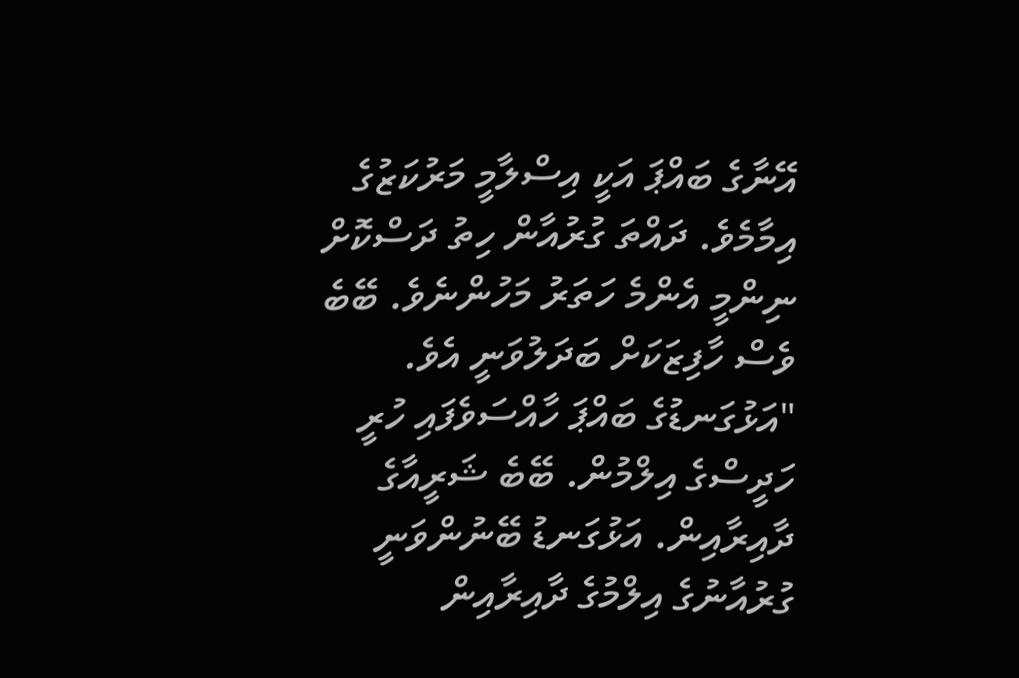އޭނާގެ ބައްޕަ އަކީ އިސްލާމީ މަރުކަޒުގެ އިމާމެވެ. ދައްތަ ގުރުއާން ހިތު ދަސްކޮށް ނިންމީ އެންމެ ހަތަރު މަހުންނެވެ. ބޭބެ ވެސް ހާފިޒަކަށް ބަދަލުވަނީ އެވެ.
"އަޅުގަނޑުގެ ބައްޕަ ހާއްސަވެފައި ހުރީ ހަދީސްގެ އިލްމުން. ބޭބެ ޝަރީއާގެ ދާއިރާއިން. އަޅުގަނޑު ބޭނުންވަނީ ގުރުއާނުގެ އިލްމުގެ ދާއިރާއިން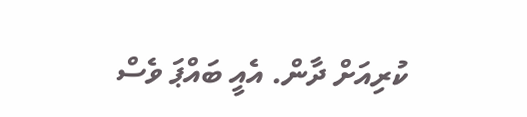ކުރިއަށް ދާން. އެއީ ބައްޕަ ވެސް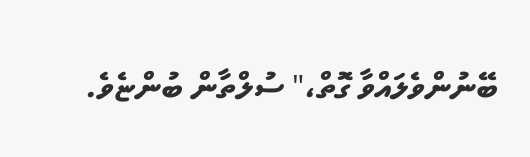ބޭނުންވެލައްވާ ގޮތް،" ސުލްތާން ބުންޏެވެ.